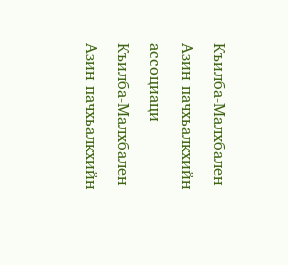Къилба-Малхбален Азин пачхьалкхийн ассоциаци
Къилба-Малхбален Азин пачхьалкхийн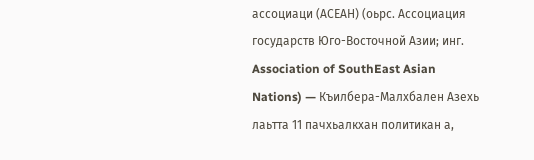ассоциаци (АСЕАН) (оьрс. Ассоциация государств Юго-Восточной Азии; инг. Association of SouthEast Asian Nations) — Къилбера-Малхбален Азехь лаьтта 11 пачхьалкхан политикан а,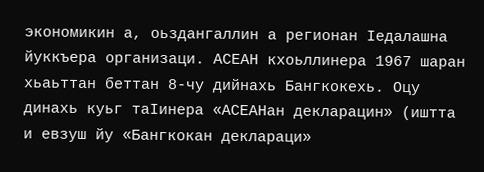экономикин а, оьздангаллин а регионан Ӏедалашна йуккъера организаци. АСЕАН кхоьллинера 1967 шаран хьаьттан беттан 8-чу дийнахь Бангкокехь. Оцу динахь куьг таӀинера «АСЕАНан декларацин» (иштта и евзуш йу «Бангкокан деклараци»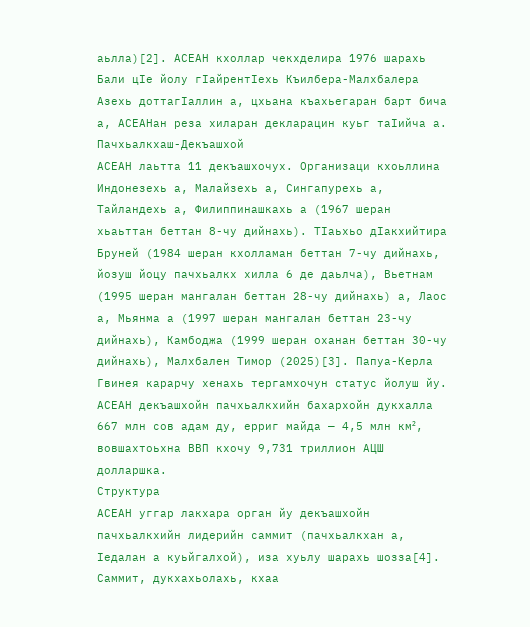аьлла)[2]. АСЕАН кхоллар чекхделира 1976 шарахь Бали цӀе йолу гӀайрентӀехь Къилбера-Малхбалера Азехь доттагӀаллин а, цхьана къахьегаран барт бича а, АСЕАНан реза хиларан декларацин куьг таӀийча а.
Пачхьалкхаш-Декъашхой
АСЕАН лаьтта 11 декъашхочух. Организаци кхоьллина Индонезехь а, Малайзехь а, Сингапурехь а, Тайландехь а, Филиппинашкахь а (1967 шеран хьаьттан беттан 8-чу дийнахь). ТӀаьхьо дӀакхийтира Бруней (1984 шеран кхолламан беттан 7-чу дийнахь, йозуш йоцу пачхьалкх хилла 6 де даьлча), Вьетнам (1995 шеран мангалан беттан 28-чу дийнахь) а, Лаос а, Мьянма а (1997 шеран мангалан беттан 23-чу дийнахь), Камбоджа (1999 шеран оханан беттан 30-чу дийнахь), Малхбален Тимор (2025)[3]. Папуа-Керла Гвинея карарчу хенахь тергамхочун статус йолуш йу.
АСЕАН декъашхойн пачхьалкхийн бахархойн дукхалла 667 млн сов адам ду, ерриг майда — 4,5 млн км², вовшахтоьхна ВВП кхочу 9,731 триллион АЦШ долларшка.
Структура
АСЕАН уггар лакхара орган йу декъашхойн пачхьалкхийн лидерийн саммит (пачхьалкхан а, Ӏедалан а куьйгалхой), иза хуьлу шарахь шозза[4]. Саммит, дукхахьолахь, кхаа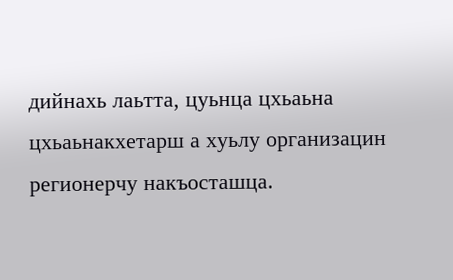дийнахь лаьтта, цуьнца цхьаьна цхьаьнакхетарш а хуьлу организацин регионерчу накъосташца.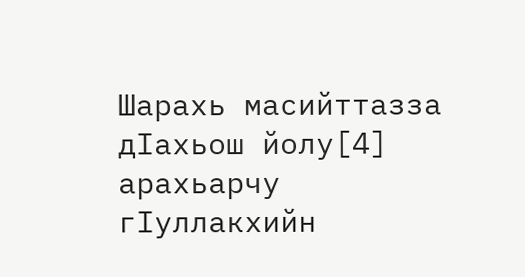Шарахь масийттазза дӀахьош йолу[4] арахьарчу гӀуллакхийн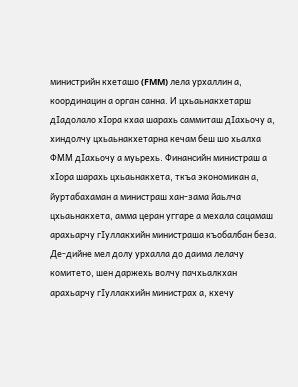министрийн кхеташо (FMM) лела урхаллин а, координацин а орган санна. И цхьаьнакхетарш дӀадолало хӀора кхаа шарахь саммиташ дӀахьочу а, хиндолчу цхьаьнакхетарна кечам беш шо хьалха ФММ дӀахьочу а муьрехь. Финансийн министраш а хӀора шарахь цхьаьнакхета, ткъа экономикан а, йуртабахаман а министраш хан-зама йаьлча цхьаьнакхета, амма церан уггаре а мехала сацамаш арахьарчу гӀуллакхийн министраша къобалбан беза. Де-дийне мел долу урхалла до даима лелачу комитето, шен даржехь волчу пачхьалкхан арахьарчу гӀуллакхийн министрах а, кхечу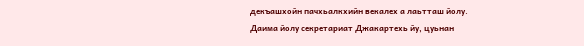декъашхойн пачхьалкхийн векалех а лаьтташ йолу. Даима йолу секретариат Джакартехь йу, цуьнан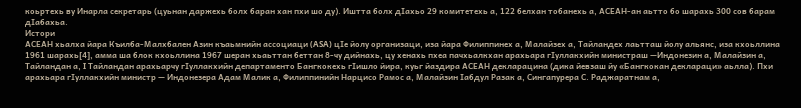коьртехь ву Инарла секретарь (цуьнан даржехь болх баран хан пхи шо ду). Иштта болх дӀахьо 29 комитетехь а, 122 белхан тобанехь а, АСЕАН-ан аьтто бо шарахь 300 сов барам дӀабахьа.
Истори
АСЕАН хьалха йара Къилба-Малхбален Азин къаьмнийн ассоциаци (ASA) цӀе йолу организаци, иза йара Филиппинех а, Малайзех а, Тайландех лаьтташ йолу альянс, иза кхоьллина 1961 шарахь[4], амма ша блок кхоьллина 1967 шеран хьаьттан беттан 8-чу дийнахь, цу хенахь пхеа пачхьалкхан арахьара гӀуллакхийн министраш —Индонезин а, Малайзин а, Тайландан а, I Тайландан арахьарчу гӀуллакхийн департаменто Бангкокехь гӀишло йира, куьг йаздира АСЕАН декларацина (дика йевзаш йу «Бангкокан деклараци» аьлла). Пхи арахьара гӀуллакхийн министр — Индонезера Адам Малик а, Филиппинийн Нарцисо Рамос а, Малайзин Ӏабдул Разак а, Сингапурера С. Раджаратнам а,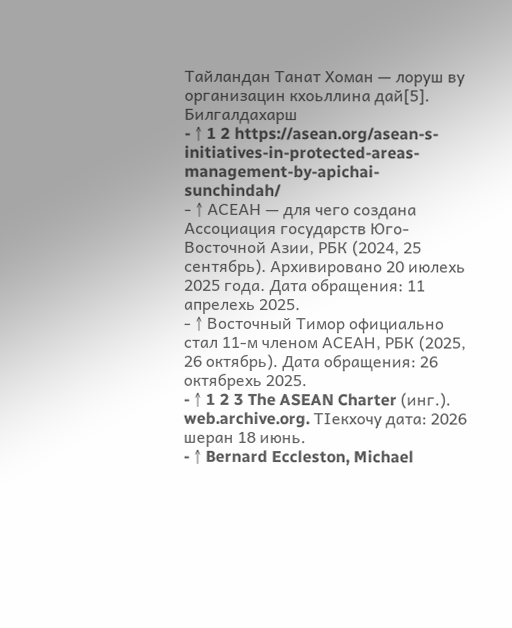Тайландан Танат Хоман — лоруш ву организацин кхоьллина дай[5].
Билгалдахарш
- ↑ 1 2 https://asean.org/asean-s-initiatives-in-protected-areas-management-by-apichai-sunchindah/
- ↑ АСЕАН — для чего создана Ассоциация государств Юго-Восточной Азии, РБК (2024, 25 сентябрь). Архивировано 20 июлехь 2025 года. Дата обращения: 11 апрелехь 2025.
- ↑ Восточный Тимор официально стал 11-м членом АСЕАН, РБК (2025, 26 октябрь). Дата обращения: 26 октябрехь 2025.
- ↑ 1 2 3 The ASEAN Charter (инг.). web.archive.org. ТӀекхочу дата: 2026 шеран 18 июнь.
- ↑ Bernard Eccleston, Michael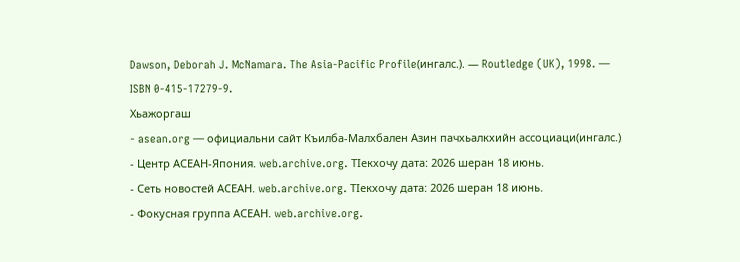Dawson, Deborah J. McNamara. The Asia-Pacific Profile(ингалс.). — Routledge (UK), 1998. — ISBN 0-415-17279-9.
Хьажоргаш
- asean.org — официальни сайт Къилба-Малхбален Азин пачхьалкхийн ассоциаци(ингалс.)
- Центр АСЕАН-Япония. web.archive.org. ТӀекхочу дата: 2026 шеран 18 июнь.
- Сеть новостей АСЕАН. web.archive.org. ТӀекхочу дата: 2026 шеран 18 июнь.
- Фокусная группа АСЕАН. web.archive.org.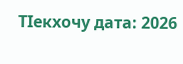ТӀекхочу дата: 2026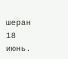шеран 18 июнь.